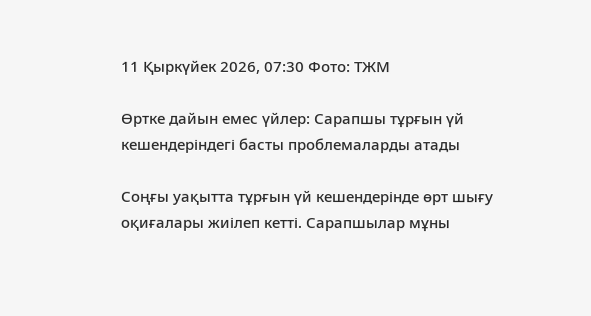11 Қыркүйек 2026, 07:30 Фото: ТЖМ

Өртке дайын емес үйлер: Сарапшы тұрғын үй кешендеріндегі басты проблемаларды атады

Соңғы уақытта тұрғын үй кешендерінде өрт шығу оқиғалары жиілеп кетті. Сарапшылар мұны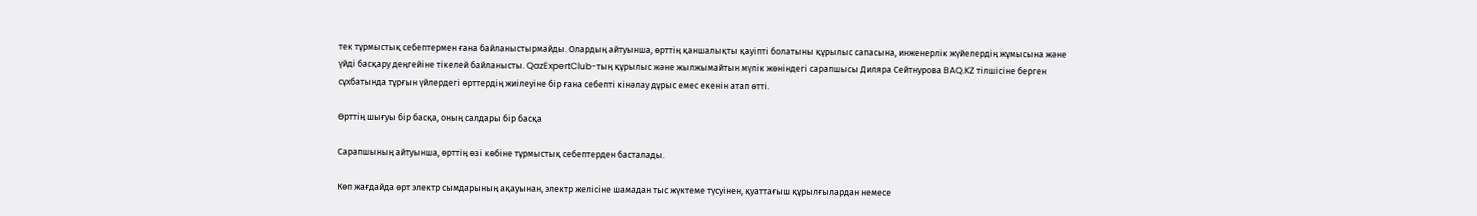тек тұрмыстық себептермен ғана байланыстырмайды. Олардың айтуынша, өрттің қаншалықты қауіпті болатыны құрылыс сапасына, инженерлік жүйелердің жұмысына және үйді басқару деңгейіне тікелей байланысты. QazExpertClub-тың құрылыс және жылжымайтын мүлік жөніндегі сарапшысы Диляра Сейтнурова BAQ.KZ тілшісіне берген сұхбатында тұрғын үйлердегі өрттердің жиілеуіне бір ғана себепті кінәлау дұрыс емес екенін атап өтті.

Өрттің шығуы бір басқа, оның салдары бір басқа

Сарапшының айтуынша, өрттің өзі көбіне тұрмыстық себептерден басталады.

Көп жағдайда өрт электр сымдарының ақауынан, электр желісіне шамадан тыс жүктеме түсуінен, қуаттағыш құрылғылардан немесе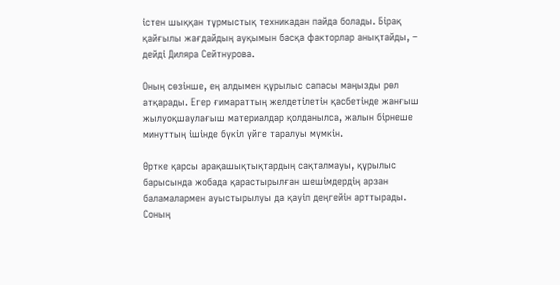істен шыққан тұрмыстық техникадан пайда болады. Бірақ қайғылы жағдайдың ауқымын басқа факторлар анықтайды, – дейді Диляра Сейтнурова.

Оның сөзінше, ең алдымен құрылыс сапасы маңызды рөл атқарады. Егер ғимараттың желдетілетін қасбетінде жанғыш жылуоқшаулағыш материалдар қолданылса, жалын бірнеше минуттың ішінде бүкіл үйге таралуы мүмкін.

Өртке қарсы арақашықтықтардың сақталмауы, құрылыс барысында жобада қарастырылған шешімдердің арзан баламалармен ауыстырылуы да қауіп деңгейін арттырады. Соның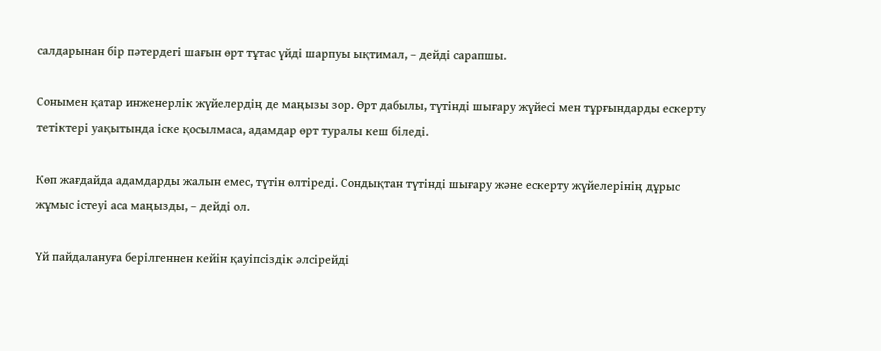салдарынан бір пәтердегі шағын өрт тұтас үйді шарпуы ықтимал, – дейді сарапшы.

Сонымен қатар инженерлік жүйелердің де маңызы зор. Өрт дабылы, түтінді шығару жүйесі мен тұрғындарды ескерту тетіктері уақытында іске қосылмаса, адамдар өрт туралы кеш біледі.

Көп жағдайда адамдарды жалын емес, түтін өлтіреді. Сондықтан түтінді шығару және ескерту жүйелерінің дұрыс жұмыс істеуі аса маңызды, – дейді ол.

Үй пайдалануға берілгеннен кейін қауіпсіздік әлсірейді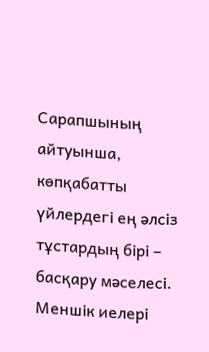Сарапшының айтуынша, көпқабатты үйлердегі ең әлсіз тұстардың бірі – басқару мәселесі. Меншік иелері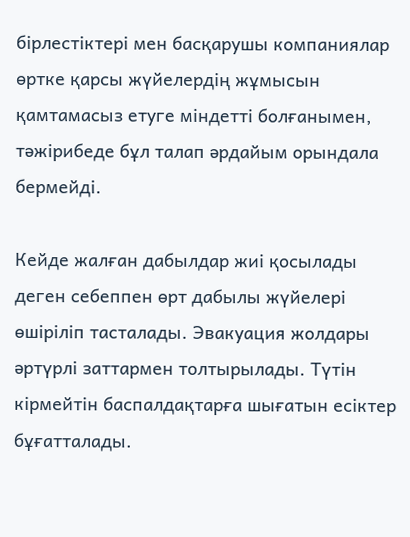бірлестіктері мен басқарушы компаниялар өртке қарсы жүйелердің жұмысын қамтамасыз етуге міндетті болғанымен, тәжірибеде бұл талап әрдайым орындала бермейді.

Кейде жалған дабылдар жиі қосылады деген себеппен өрт дабылы жүйелері өшіріліп тасталады. Эвакуация жолдары әртүрлі заттармен толтырылады. Түтін кірмейтін баспалдақтарға шығатын есіктер бұғатталады.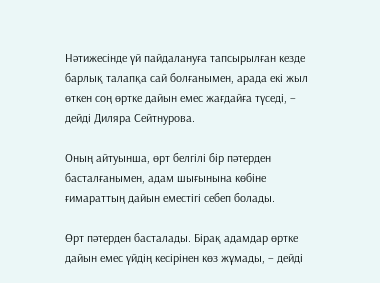Нәтижесінде үй пайдалануға тапсырылған кезде барлық талапқа сай болғанымен, арада екі жыл өткен соң өртке дайын емес жағдайға түседі, – дейді Диляра Сейтнурова.

Оның айтуынша, өрт белгілі бір пәтерден басталғанымен, адам шығынына көбіне ғимараттың дайын еместігі себеп болады.

Өрт пәтерден басталады. Бірақ адамдар өртке дайын емес үйдің кесірінен көз жұмады, – дейді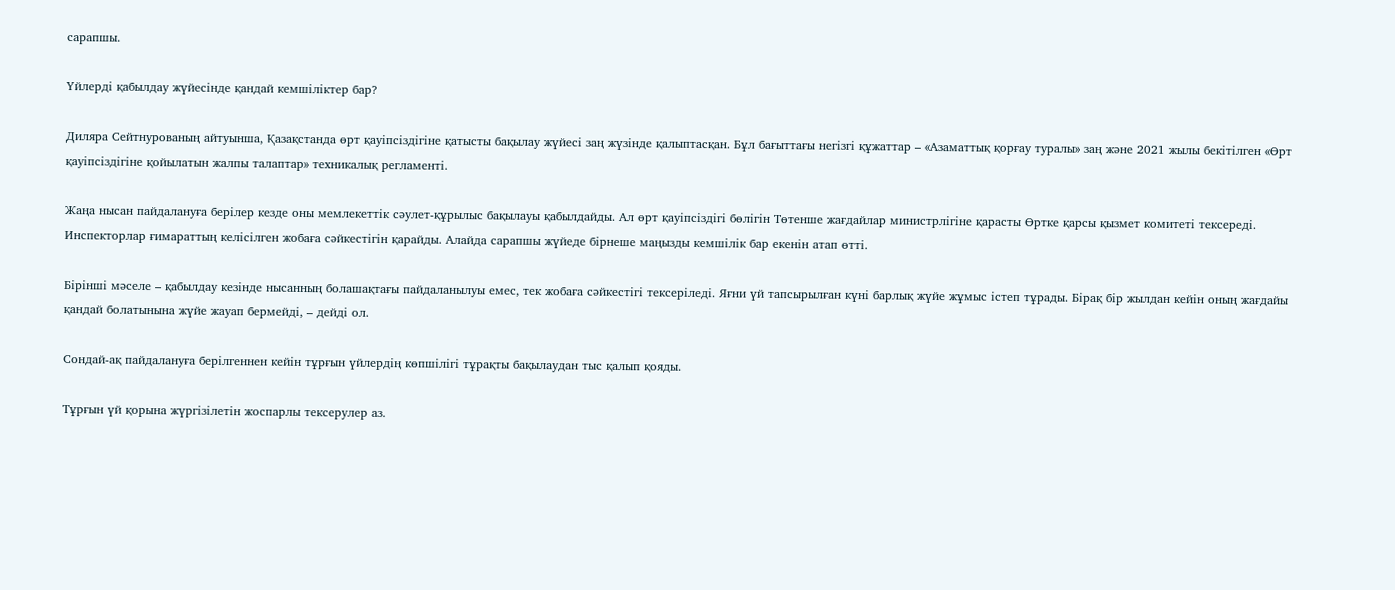сарапшы.

Үйлерді қабылдау жүйесінде қандай кемшіліктер бар?

Диляра Сейтнурованың айтуынша, Қазақстанда өрт қауіпсіздігіне қатысты бақылау жүйесі заң жүзінде қалыптасқан. Бұл бағыттағы негізгі құжаттар – «Азаматтық қорғау туралы» заң және 2021 жылы бекітілген «Өрт қауіпсіздігіне қойылатын жалпы талаптар» техникалық регламенті.

Жаңа нысан пайдалануға берілер кезде оны мемлекеттік сәулет-құрылыс бақылауы қабылдайды. Ал өрт қауіпсіздігі бөлігін Төтенше жағдайлар министрлігіне қарасты Өртке қарсы қызмет комитеті тексереді. Инспекторлар ғимараттың келісілген жобаға сәйкестігін қарайды. Алайда сарапшы жүйеде бірнеше маңызды кемшілік бар екенін атап өтті.

Бірінші мәселе – қабылдау кезінде нысанның болашақтағы пайдаланылуы емес, тек жобаға сәйкестігі тексеріледі. Яғни үй тапсырылған күні барлық жүйе жұмыс істеп тұрады. Бірақ бір жылдан кейін оның жағдайы қандай болатынына жүйе жауап бермейді, – дейді ол.

Сондай-ақ пайдалануға берілгеннен кейін тұрғын үйлердің көпшілігі тұрақты бақылаудан тыс қалып қояды.

Тұрғын үй қорына жүргізілетін жоспарлы тексерулер аз.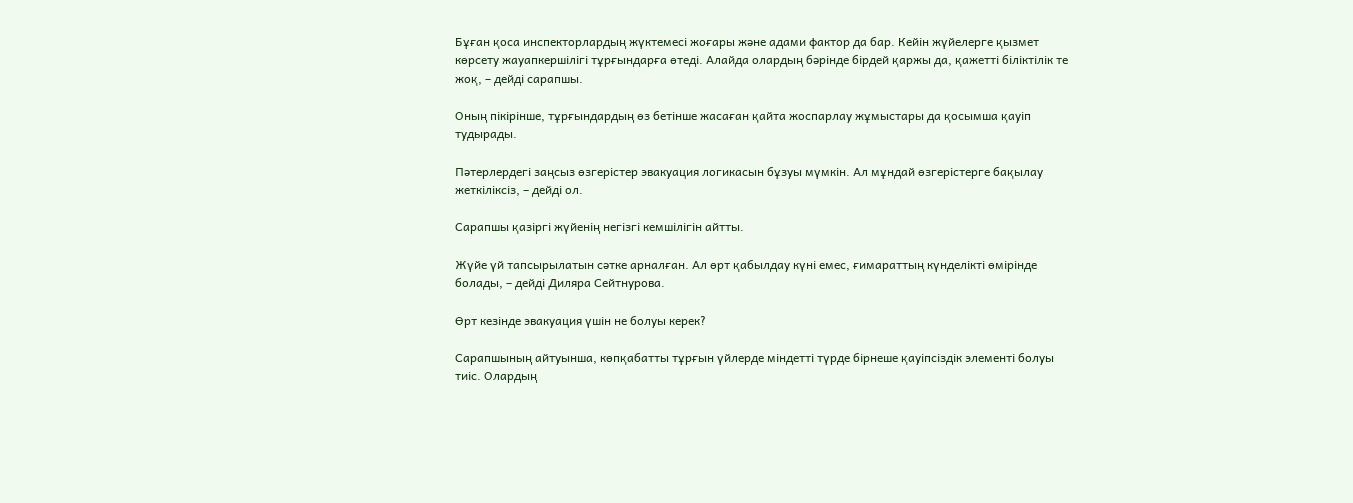Бұған қоса инспекторлардың жүктемесі жоғары және адами фактор да бар. Кейін жүйелерге қызмет көрсету жауапкершілігі тұрғындарға өтеді. Алайда олардың бәрінде бірдей қаржы да, қажетті біліктілік те жоқ, – дейді сарапшы.

Оның пікірінше, тұрғындардың өз бетінше жасаған қайта жоспарлау жұмыстары да қосымша қауіп тудырады.

Пәтерлердегі заңсыз өзгерістер эвакуация логикасын бұзуы мүмкін. Ал мұндай өзгерістерге бақылау жеткіліксіз, – дейді ол.

Сарапшы қазіргі жүйенің негізгі кемшілігін айтты.

Жүйе үй тапсырылатын сәтке арналған. Ал өрт қабылдау күні емес, ғимараттың күнделікті өмірінде болады, – дейді Диляра Сейтнурова.

Өрт кезінде эвакуация үшін не болуы керек?

Сарапшының айтуынша, көпқабатты тұрғын үйлерде міндетті түрде бірнеше қауіпсіздік элементі болуы тиіс. Олардың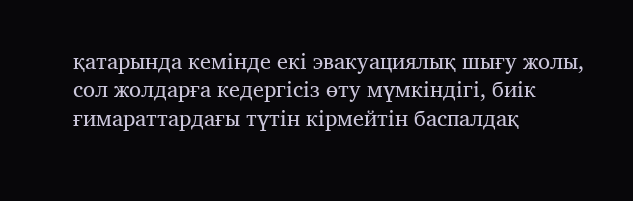қатарында кемінде екі эвакуациялық шығу жолы, сол жолдарға кедергісіз өту мүмкіндігі, биік ғимараттардағы түтін кірмейтін баспалдақ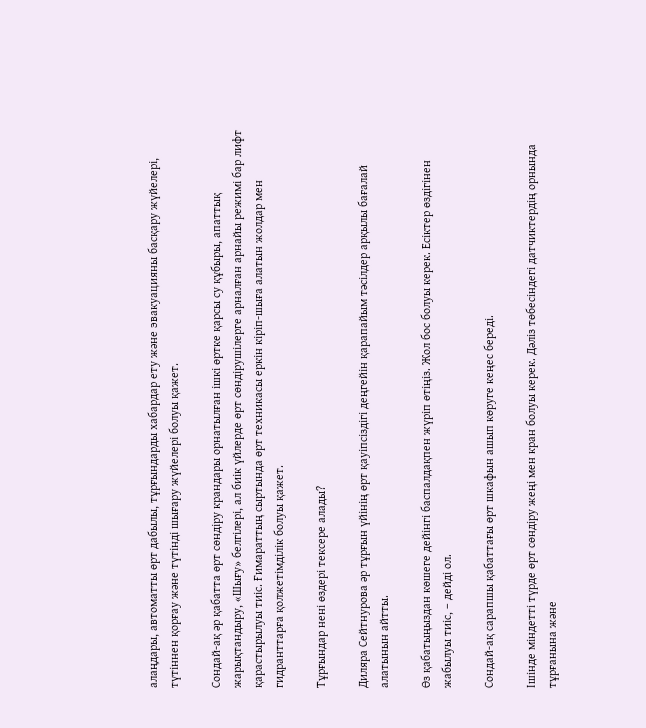алаңдары, автоматты өрт дабылы, тұрғындарды хабардар ету және эвакуацияны басқару жүйелері, түтіннен қорғау және түтінді шығару жүйелері болуы қажет.

Сондай-ақ әр қабатта өрт сөндіру крандары орнатылған ішкі өртке қарсы су құбыры, апаттық жарықтандыру, «Шығу» белгілері, ал биік үйлерде өрт сөндірушілерге арналған арнайы режимі бар лифт қарастырылуы тиіс. Ғимараттың сыртында өрт техникасы еркін кіріп-шыға алатын жолдар мен гидранттарға қолжетімділік болуы қажет.

Тұрғындар нені өздері тексере алады?

Диляра Сейтнурова әр тұрғын үйінің өрт қауіпсіздігі деңгейін қарапайым тәсілдер арқылы бағалай алатынын айтты.

Өз қабатыңыздан көшеге дейінгі баспалдақпен жүріп өтіңіз. Жол бос болуы керек. Есіктер өздігінен жабылуы тиіс, – дейді ол.

Сондай-ақ сарапшы қабаттағы өрт шкафын ашып көруге кеңес береді.

Ішінде міндетті түрде өрт сөндіру жеңі мен кран болуы керек. Дәліз төбесіндегі датчиктердің орнында тұрғанына және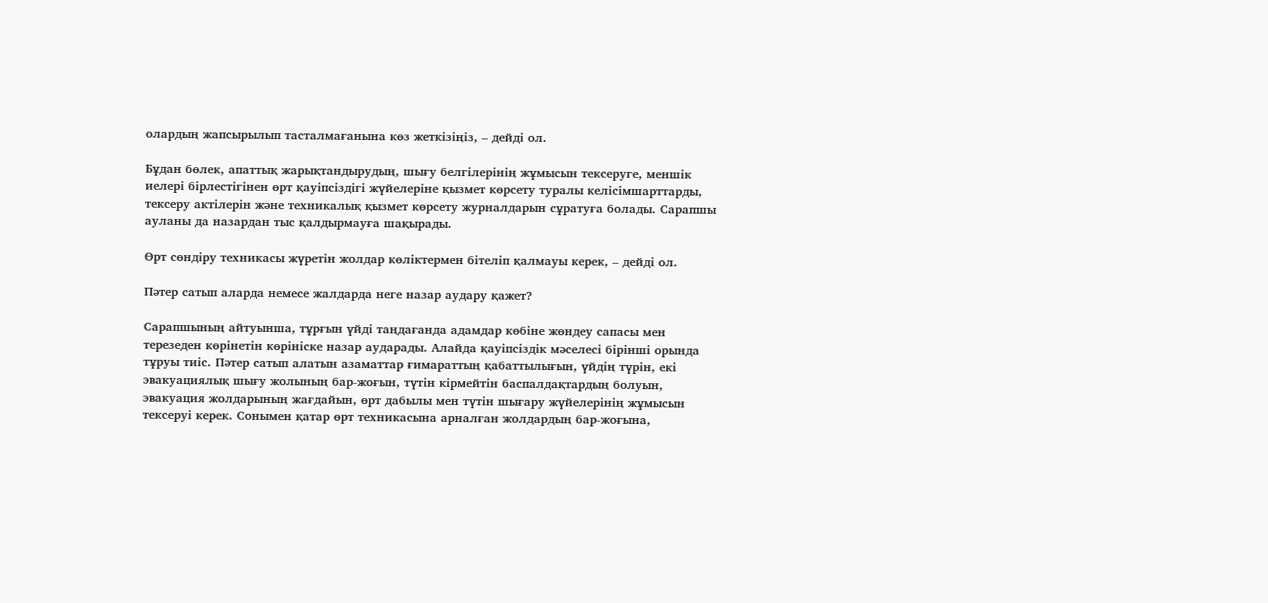олардың жапсырылып тасталмағанына көз жеткізіңіз, – дейді ол.

Бұдан бөлек, апаттық жарықтандырудың, шығу белгілерінің жұмысын тексеруге, меншік иелері бірлестігінен өрт қауіпсіздігі жүйелеріне қызмет көрсету туралы келісімшарттарды, тексеру актілерін және техникалық қызмет көрсету журналдарын сұратуға болады. Сарапшы ауланы да назардан тыс қалдырмауға шақырады.

Өрт сөндіру техникасы жүретін жолдар көліктермен бітеліп қалмауы керек, – дейді ол.

Пәтер сатып аларда немесе жалдарда неге назар аудару қажет?

Сарапшының айтуынша, тұрғын үйді таңдағанда адамдар көбіне жөндеу сапасы мен терезеден көрінетін көрініске назар аударады. Алайда қауіпсіздік мәселесі бірінші орында тұруы тиіс. Пәтер сатып алатын азаматтар ғимараттың қабаттылығын, үйдің түрін, екі эвакуациялық шығу жолының бар-жоғын, түтін кірмейтін баспалдақтардың болуын, эвакуация жолдарының жағдайын, өрт дабылы мен түтін шығару жүйелерінің жұмысын тексеруі керек. Сонымен қатар өрт техникасына арналған жолдардың бар-жоғына,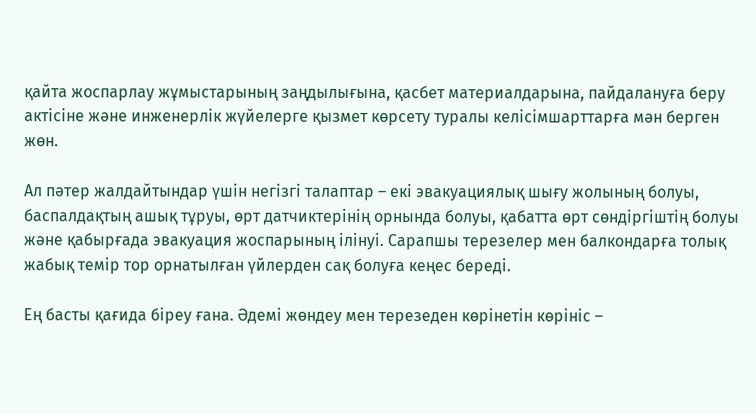қайта жоспарлау жұмыстарының заңдылығына, қасбет материалдарына, пайдалануға беру актісіне және инженерлік жүйелерге қызмет көрсету туралы келісімшарттарға мән берген жөн.

Ал пәтер жалдайтындар үшін негізгі талаптар – екі эвакуациялық шығу жолының болуы, баспалдақтың ашық тұруы, өрт датчиктерінің орнында болуы, қабатта өрт сөндіргіштің болуы және қабырғада эвакуация жоспарының ілінуі. Сарапшы терезелер мен балкондарға толық жабық темір тор орнатылған үйлерден сақ болуға кеңес береді.

Ең басты қағида біреу ғана. Әдемі жөндеу мен терезеден көрінетін көрініс –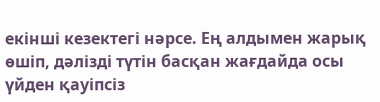екінші кезектегі нәрсе. Ең алдымен жарық өшіп, дәлізді түтін басқан жағдайда осы үйден қауіпсіз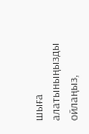шыға алатыныңызды ойлаңыз,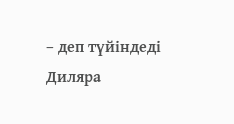– деп түйіндеді Диляра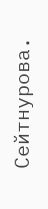Сейтнурова.